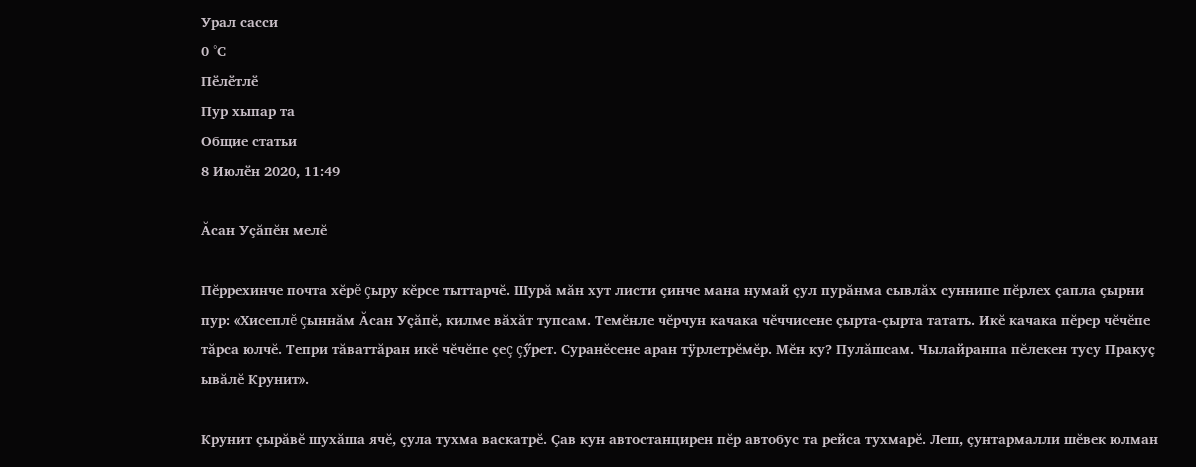Урал сасси
0 °С
Пӗлӗтлӗ
Пур хыпар та
Общие статьи
8 Июлӗн 2020, 11:49

Ăсан Уçăпĕн мелĕ

Пĕррехинче почта хĕрĕ çыру кĕрсе тыттарчĕ. Шурă мăн хут листи çинче мана нумай çул пурăнма сывлăх суннипе пĕрлех çапла çырни пур: «Хисеплĕ çыннăм Ăсан Уçăпĕ, килме вăхăт тупсам. Темĕнле чĕрчун качака чĕччисене çырта-çырта татать. Икĕ качака пĕрер чĕчĕпе тăрса юлчĕ. Тепри тăваттăран икĕ чĕчĕпе çеç çӳрет. Суранĕсене аран тÿрлетрĕмĕр. Мĕн ку? Пулăшсам. Чылайранпа пĕлекен тусу Пракуç ывăлĕ Крунит».

Крунит çырăвĕ шухăша ячĕ, çула тухма васкатрĕ. Çав кун автостанцирен пĕр автобус та рейса тухмарĕ. Леш, çунтармалли шĕвек юлман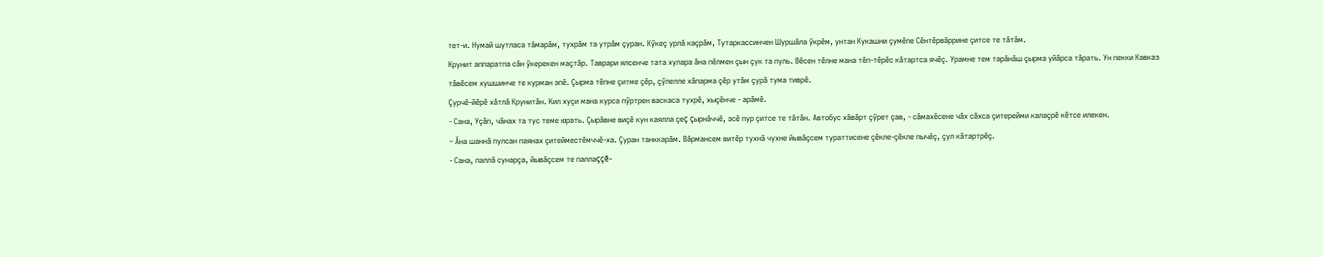тет-и. Нумай шутласа тăмарăм, тухрăм та утрăм çуран. Кӳкеç урлă каçрăм, Тутаркассинчен Шуршăла ӳкрĕм, унтан Кукашни çумĕпе Сĕнтĕрвăррине çитсе те тăтăм.
Крунит аппаратпа сăн ӳкерекен маçтăр. Таврари ялсенче тата хулара ăна пĕлмен çын çук та пуль. Вĕсен тĕлне мана тĕп-тĕрĕс кăтартса ячĕç. Урамне тем тарăнăш çырма уйăрса тăрать. Ун пекки Кавказ тăвĕсем хушшинче те курман эпĕ. Çырма тĕпне çитме çĕр, çӳлелле хăпарма çĕр утăм çурă тума тиврĕ.
Çурчĕ-йĕрĕ хăтлă Крунитăн. Кил хуçи мана курса пӳртрен васкаса тухрĕ, хыçĕнче - арăмĕ.
- Сана, Уçăп, чăнах та тус теме юрать. Çырăвне виçĕ кун каялла çеç çырнăччĕ, эсĕ пур çитсе те тăтăн. Автобус хăвăрт çӳрет çав, - сăмахĕсене чăх сăхса çитерейми калаçрĕ кĕтсе илекен.
- Ăна шаннă пулсан паянах çитейместĕмччĕ-ха. Çуран танккарăм. Вăрмансем витĕр тухнă чухне йывăçсем тураттисене çĕкле-çĕкле пычĕç, çул кăтартрĕç.
- Сана, паллă сунарçа, йывăçсем те паллаççĕ-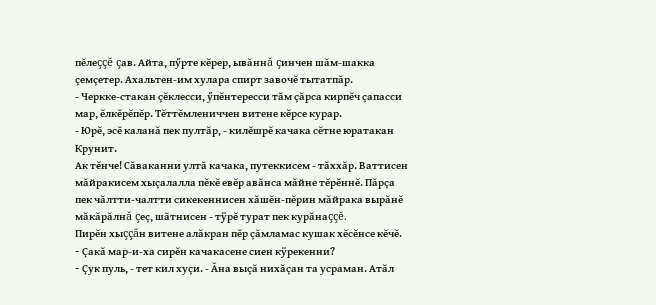пĕлеççĕ çав. Айта, пӳрте кĕрер, ывăннă çинчен шăм-шакка çемçетер. Ахальтен-им хулара спирт завочĕ тытатпăр.
- Черкке-стакан çĕклесси, ӳпĕнтересси тăм çăрса кирпĕч çапасси мар, ĕлкĕрĕпĕр. Тĕттĕмлениччен витене кĕрсе курар.
- Юрĕ, эсĕ каланă пек пултăр, - килĕшрĕ качака сĕтне юратакан Крунит.
Ак тĕнче! Сăваканни ултă качака, путеккисем - тăххăр. Ваттисен мăйракисем хыçалалла пĕкĕ евĕр авăнса мăйне тĕрĕннĕ. Пăрçа пек чăлтти-чалтти сикекеннисен хăшĕн-пĕрин мăйрака вырăнĕ мăкăрăлнă çеç, шăтнисен - тÿрĕ турат пек курăнаççĕ.
Пирĕн хыççăн витене алăкран пĕр çăмламас кушак хĕсĕнсе кĕчĕ.
- Çакă мар-и-ха сирĕн качакасене сиен кÿрекенни?
- Çук пуль, - тет кил хуçи. - Ăна выçă нихăçан та усраман. Атăл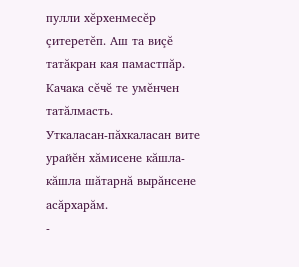пулли хĕрхенмесĕр çитеретĕп. Аш та виçĕ татăкран кая памастпăр. Качака сĕчĕ те умĕнчен татăлмасть.
Уткаласан-пăхкаласан вите урайĕн хăмисене кăшла-кăшла шăтарнă вырăнсене асăрхарăм.
-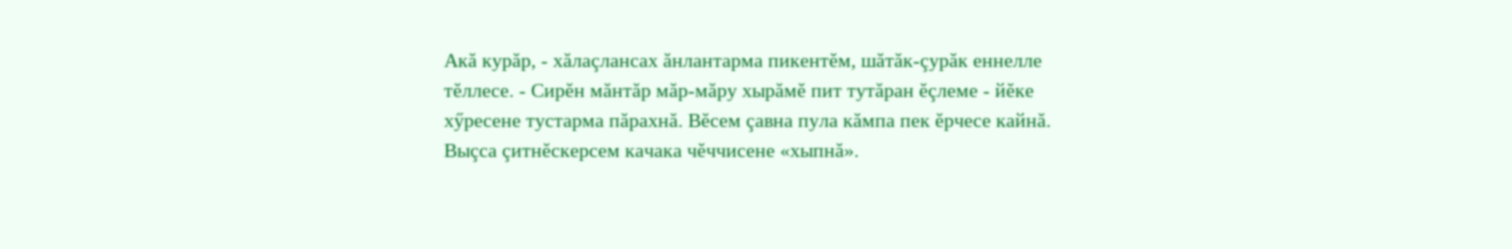Акă курăр, - хăлаçлансах ăнлантарма пикентĕм, шăтăк-çурăк еннелле тĕллесе. - Сирĕн мăнтăр мăр-мăру хырăмĕ пит тутăран ĕçлеме - йĕке хӳресене тустарма пăрахнă. Вĕсем çавна пула кăмпа пек ĕрчесе кайнă. Выçса çитнĕскерсем качака чĕччисене «хыпнă».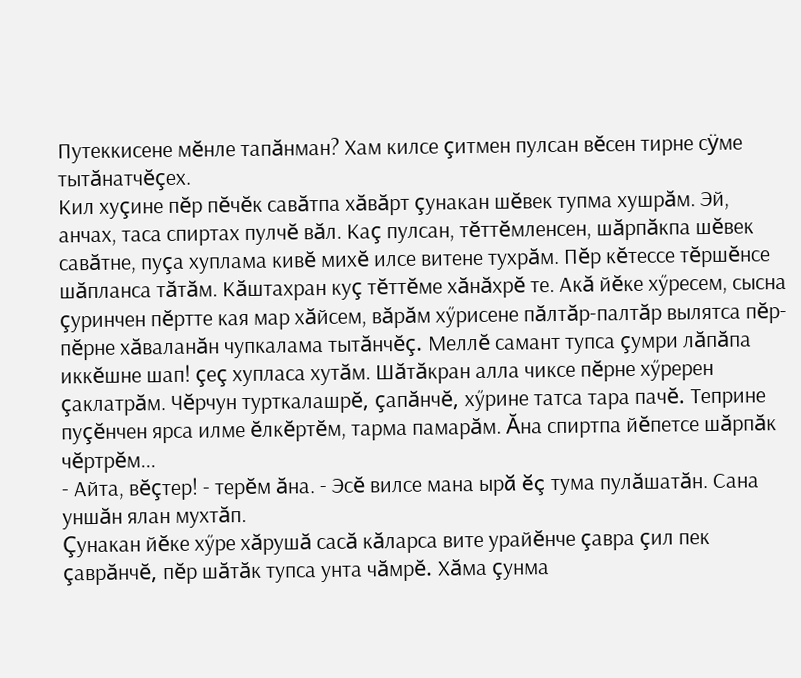Путеккисене мĕнле тапăнман? Хам килсе çитмен пулсан вĕсен тирне сÿме тытăнатчĕçех.
Кил хуçине пĕр пĕчĕк савăтпа хăвăрт çунакан шĕвек тупма хушрăм. Эй, анчах, таса спиртах пулчĕ вăл. Каç пулсан, тĕттĕмленсен, шăрпăкпа шĕвек савăтне, пуçа хуплама кивĕ михĕ илсе витене тухрăм. Пĕр кĕтессе тĕршĕнсе шăпланса тăтăм. Кăштахран куç тĕттĕме хăнăхрĕ те. Акă йĕке хӳресем, сысна çуринчен пĕртте кая мар хăйсем, вăрăм хӳрисене пăлтăр-палтăр вылятса пĕр-пĕрне хăваланăн чупкалама тытăнчĕç. Меллĕ самант тупса çумри лăпăпа иккĕшне шап! çеç хупласа хутăм. Шăтăкран алла чиксе пĕрне хӳререн çаклатрăм. Чĕрчун турткалашрĕ, çапăнчĕ, хӳрине татса тара пачĕ. Теприне пуçĕнчен ярса илме ĕлкĕртĕм, тарма памарăм. Ăна спиртпа йĕпетсе шăрпăк чĕртрĕм...
- Айта, вĕçтер! - терĕм ăна. - Эсĕ вилсе мана ырă ĕç тума пулăшатăн. Сана уншăн ялан мухтăп.
Çунакан йĕке хӳре хăрушă сасă кăларса вите урайĕнче çавра çил пек çаврăнчĕ, пĕр шăтăк тупса унта чăмрĕ. Хăма çунма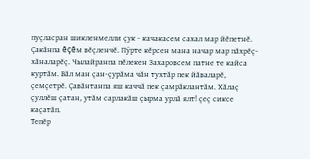пуçласран шикленмелли çук - качакасем сахал мар йĕпетнĕ.
Çакăнпа ĕçĕм вĕçленчĕ. Пÿрте кĕрсен мана начар мар пăхрĕç-хăналарĕç. Чылайранпа пĕлекен Захаровсем патне те кайса куртăм. Вăл ман çан-çурăма чăн тухтăр пек йăваларĕ, çемçетрĕ. Çавăнтанпа яш каччă пек çамрăклантăм. Хăлаç çуллĕш çатан, утăм сарлакăш çырма урлă ялт! çеç сиксе каçатăп.
Тепĕр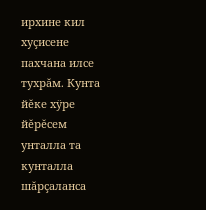ирхине кил хуçисене пахчана илсе тухрăм. Кунта йĕке хÿре йĕрĕсем унталла та кунталла шăрçаланса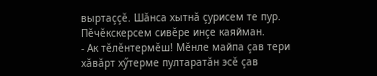выртаççĕ. Шăнса хытнă çурисем те пур. Пĕчĕкскерсем сивĕре инçе каяйман.
- Ак тĕлĕнтермĕш! Мĕнле майпа çав тери хăвăрт хӳтерме пултаратăн эсĕ çав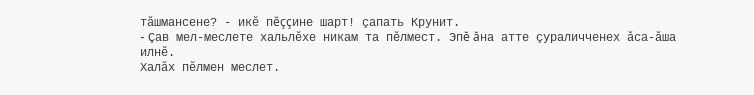тăшмансене? - икĕ пĕççине шарт! çапать Крунит.
- Çав мел-меслете хальлĕхе никам та пĕлмест. Эпĕ ăна атте çураличченех ăса-ăша илнĕ.
Халăх пĕлмен меслет.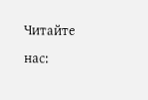Читайте нас: